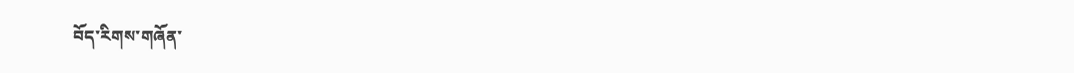བོད་རིགས་གཞོན་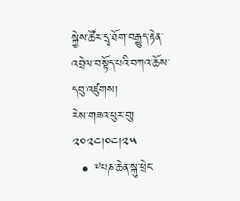སྐྱེས་ཚོར་དྲྭ་ཐོག་བརྒྱུད་རྟེན་འབྲེལ་བསྟོད་པའི་བཀའ་ཆོས་དབུ་འཛུགས།
རེས་གཟའ་ཕུར་བུ། ༢༠༢༤།༠༤།༢༥
  • ༸པཎ་ཆེན་སྐུ་ཕྲེང་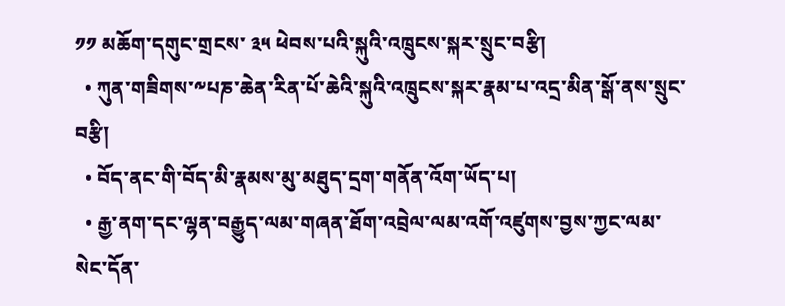༡༡ མཆོག་དགུང་གྲངས་ ༣༥ ཕེབས་པའི་སྐུའི་འཁྲུངས་སྐར་སྲུང་བརྩི།
  • ཀུན་གཟིགས་༸པཎ་ཆེན་རིན་པོ་ཆེའི་སྐུའི་འཁྲུངས་སྐར་རྣམ་པ་འདྲ་མིན་སྒོ་ནས་སྲུང་བརྩི།
  • བོད་ནང་གི་བོད་མི་རྣམས་མུ་མཐུད་དྲག་གནོན་འོག་ཡོད་པ།
  • རྒྱ་ནག་དང་ལྷན་བརྒྱུད་ལམ་གཞན་ཐོག་འབྲེལ་ལམ་འགོ་འཛུགས་བྱས་ཀྱང་ལམ་སེང་དོན་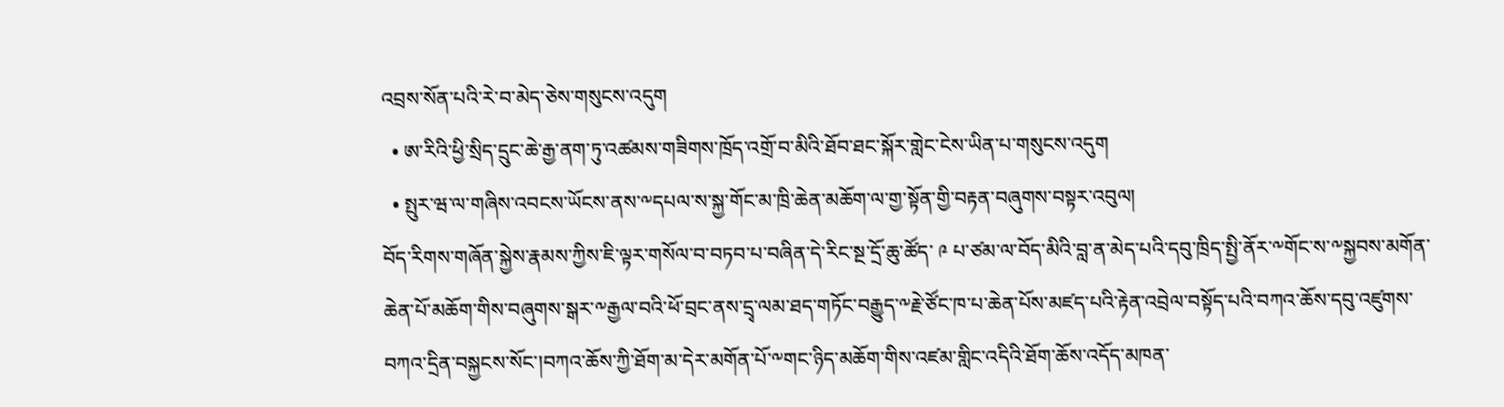འབྲས་སོན་པའི་རེ་བ་མེད་ཅེས་གསུངས་འདུག
  • ཨ་རིའི་ཕྱི་སྲིད་དྲུང་ཆེ་རྒྱ་ནག་ཏུ་འཚམས་གཟིགས་ཁྲོད་འགྲོ་བ་མིའི་ཐོབ་ཐང་སྐོར་གླེང་ངེས་ཡིན་པ་གསུངས་འདུག
  • སྤུར་ཝ་ལ་གཞིས་འབངས་ཡོངས་ནས་༸དཔལ་ས་སྐྱ་གོང་མ་ཁྲི་ཆེན་མཆོག་ལ་གྱ་སྟོན་གྱི་བརྟན་བཞུགས་བསྟར་འབུལ།
བོད་རིགས་གཞོན་སྐྱེས་རྣམས་ཀྱིས་ཇི་ལྟར་གསོལ་བ་བཏབ་པ་བཞིན་དེ་རིང་སྔ་དྲོ་ཆུ་ཚོད་ ༩ པ་ཙམ་ལ་བོད་མིའི་བླ་ན་མེད་པའི་དབུ་ཁྲིད་སྤྱི་ནོར་༸གོང་ས་༸སྐྱབས་མགོན་ཆེན་པོ་མཆོག་གིས་བཞུགས་སྒར་༸རྒྱལ་བའི་ཕོ་བྲང་ནས་དྲྭ་ལམ་ཐད་གཏོང་བརྒྱུད་༸རྗེ་ཙོང་ཁ་པ་ཆེན་པོས་མཛད་པའི་རྟེན་འབྲེལ་བསྟོད་པའི་བཀའ་ཆོས་དབུ་འཛུགས་བཀའ་དྲིན་བསྐྱངས་སོང་།བཀའ་ཆོས་ཀྱི་ཐོག་མ་དེར་མགོན་པོ་༸གང་ཉིད་མཆོག་གིས་འཛམ་གླིང་འདིའི་ཐོག་ཆོས་འདོད་མཁན་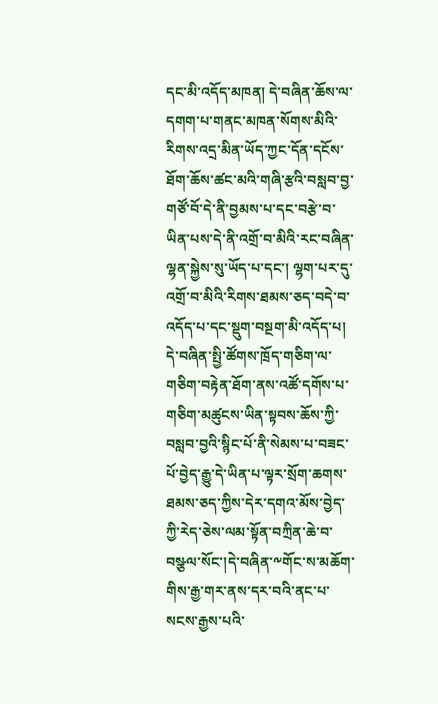དང་མི་འདོད་མཁན། དེ་བཞིན་ཆོས་ལ་དགག་པ་གནང་མཁན་སོགས་མིའི་རིགས་འདྲ་མིན་ཡོད་ཀྱང་དོན་དངོས་ཐོག་ཆོས་ཚང་མའི་གཞི་རྩའི་བསླབ་བྱ་གཙོ་བོ་དེ་ནི་བྱམས་པ་དང་བརྩེ་བ་ཡིན་པས་དེ་ནི་འགྲོ་བ་མིའི་རང་བཞིན་ལྷན་སྐྱེས་སུ་ཡོད་པ་དང་། ལྷག་པར་དུ་འགྲོ་བ་མིའི་རིགས་ཐམས་ཅད་བདེ་བ་འདོད་པ་དང་སྡུག་བསྔག་མི་འདོད་པ། དེ་བཞིན་སྤྱི་ཚོགས་ཁྲོད་གཅིག་ལ་གཅིག་བརྟེན་ཐོག་ནས་འཚོ་དགོས་པ་གཅིག་མཚུངས་ཡིན་སྟབས་ཆོས་ཀྱི་བསླབ་བྱའི་སྙིང་པོ་ནི་སེམས་པ་བཟང་པོ་བྱེད་རྒྱུ་དེ་ཡིན་པ་ལྟར་སྲོག་ཆགས་ཐམས་ཅད་ཀྱིས་དེར་དགའ་མོས་བྱེད་ཀྱི་རེད་ཅེས་ལམ་སྟོན་བཀྲིན་ཆེ་བ་བསྩལ་སོང་།དེ་བཞིན་༸གོང་ས་མཆོག་གིས་རྒྱ་གར་ནས་དར་བའི་ནང་པ་སངས་རྒྱས་པའི་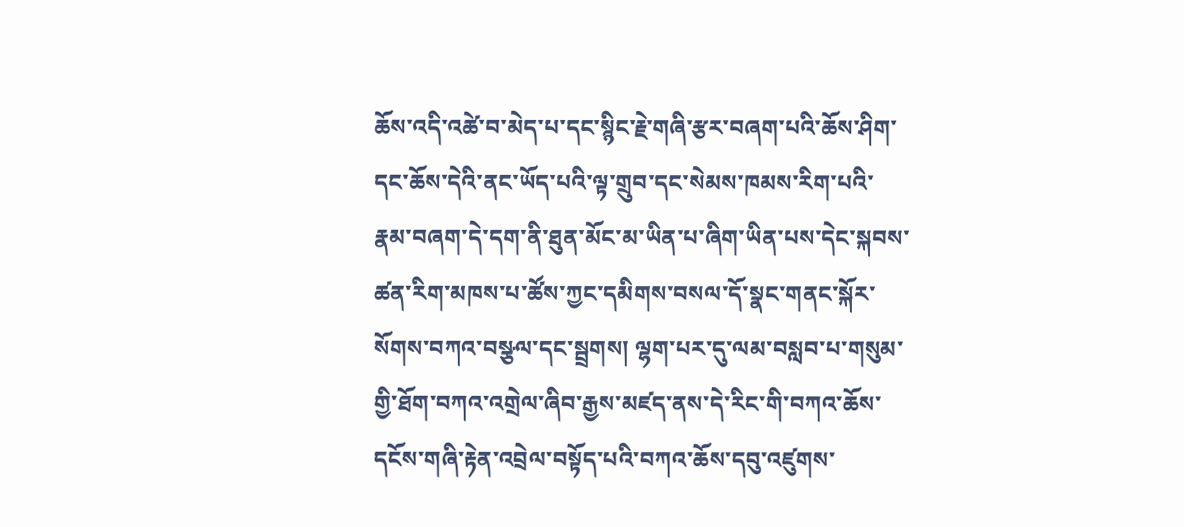ཆོས་འདི་འཚེ་བ་མེད་པ་དང་སྙིང་རྗེ་གཞི་རྩར་བཞག་པའི་ཆོས་ཤིག་དང་ཆོས་དེའི་ནང་ཡོད་པའི་ལྟ་གྲུབ་དང་སེམས་ཁམས་རིག་པའི་རྣམ་བཞག་དེ་དག་ནི་ཐུན་མོང་མ་ཡིན་པ་ཞིག་ཡིན་པས་དེང་སྐབས་ཚན་རིག་མཁས་པ་ཚོས་ཀྱང་དམིགས་བསལ་དོ་སྣང་གནང་སྐོར་སོགས་བཀའ་བསྩལ་དང་སྦྲགས། ལྷག་པར་དུ་ལམ་བསླབ་པ་གསུམ་གྱི་ཐོག་བཀའ་འགྲེལ་ཞིབ་རྒྱས་མཛད་ནས་དེ་རིང་གི་བཀའ་ཆོས་དངོས་གཞི་རྟེན་འབྲེལ་བསྟོད་པའི་བཀའ་ཆོས་དབུ་འཛུགས་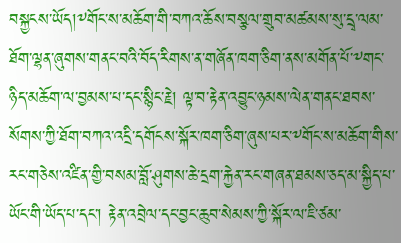བསྐྱངས་ཡོད།༸གོང་ས་མཆོག་གི་བཀའ་ཆོས་བསྩལ་གྲུབ་མཚམས་སུ་དྲྭ་ལམ་ཐོག་ལྷན་ཞུགས་གནང་བའི་བོད་རིགས་ན་གཞོན་ཁག་ཅིག་ནས་མགོན་པོ་༸གང་ཉིད་མཆོག་ལ་བྱམས་པ་དང་སྙིང་རྗེ། ལྟ་བ་རྟེན་འབྱུང་ཉམས་ལེན་གནང་ཐབས་སོགས་ཀྱི་ཐོག་བཀའ་འདྲི་དགོངས་སྐོར་ཁག་ཅིག་ཞུས་པར་༸གོང་ས་མཆོག་གིས་རང་གཅེས་འཛིན་གྱི་བསམ་བློ་ཤུགས་ཆེ་དྲག་རྐྱེན་རང་གཞན་ཐམས་ཅད་མ་སྐྱིད་པ་ཡོང་གི་ཡོད་པ་དང་། རྟེན་འབྲེལ་དང་བྱང་ཆུབ་སེམས་ཀྱི་སྐོར་ལ་ཇི་ཙམ་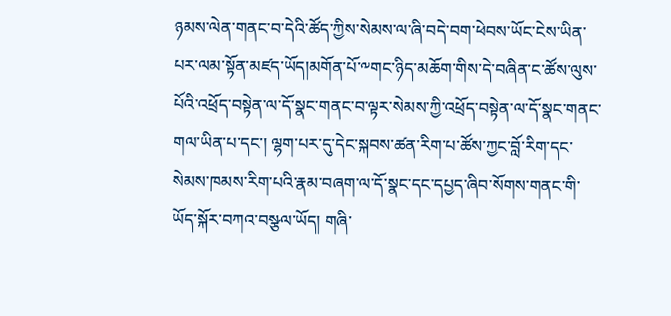ཉམས་ལེན་གནང་བ་དེའི་ཚོད་ཀྱིས་སེམས་ལ་ཞི་བདེ་བག་ཕེབས་ཡོང་ངེས་ཡིན་པར་ལམ་སྟོན་མཛད་ཡོད།མགོན་པོ་༸གང་ཉིད་མཆོག་གིས་དེ་བཞིན་ང་ཚོས་ལུས་པོའི་འཕྲོད་བསྟེན་ལ་དོ་སྣང་གནང་བ་ལྟར་སེམས་ཀྱི་འཕྲོད་བསྟེན་ལ་དོ་སྣང་གནང་གལ་ཡིན་པ་དང་། ལྷག་པར་དུ་དེང་སྐབས་ཚན་རིག་པ་ཚོས་ཀྱང་བློ་རིག་དང་སེམས་ཁམས་རིག་པའི་རྣམ་བཞག་ལ་དོ་སྣང་དང་དཔྱད་ཞིབ་སོགས་གནང་གི་ཡོད་སྐོར་བཀའ་བསྩལ་ཡོད། གཞི་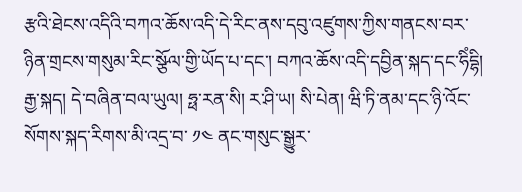རྩའི་ཐེངས་འདིའི་བཀའ་ཆོས་འདི་དེ་རིང་ནས་དབུ་འཛུགས་ཀྱིས་གནངས་བར་ཉིན་གྲངས་གསུམ་རིང་སྩོལ་གྱི་ཡོད་པ་དང་། བཀའ་ཆོས་འདི་དབྱིན་སྐད་དང་ཧིཾདྷི། རྒྱ་སྐད། དེ་བཞིན་བལ་ཡུལ། ཧྥ་རན་སི། ར་ཤི་ཡ། སི་པེན། ཝི་ཏི་ནམ་དང་ཉི་འོང་སོགས་སྐད་རིགས་མི་འདྲ་བ་ ༡༤ ནང་གསུང་སྒྱུར་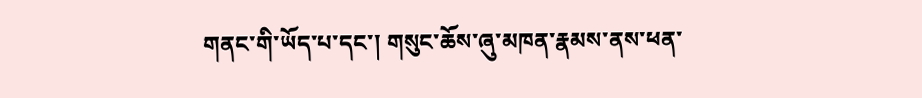གནང་གི་ཡོད་པ་དང་། གསུང་ཆོས་ཞུ་མཁན་རྣམས་ནས་ཕན་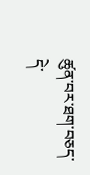ཚུན་བར་ཐག་བཅད་དེ་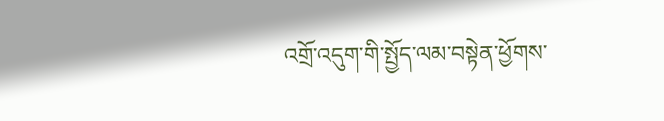འགྲོ་འདུག་གི་སྤྱོད་ལམ་བསྟེན་ཕྱོགས་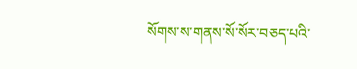སོགས་ས་གནས་སོ་སོར་བཅད་པའི་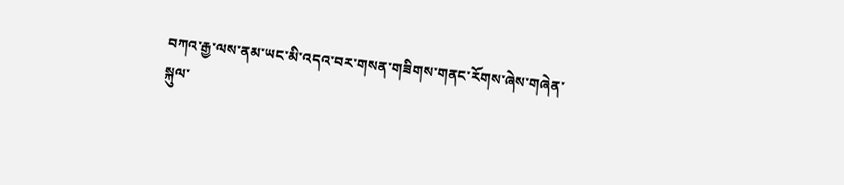བཀའ་རྒྱ་ལས་ནམ་ཡང་མི་འདའ་བར་གསན་གཟིགས་གནང་རོགས་ཞེས་གཞེན་སྐུལ་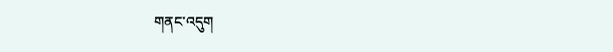གནང་འདུག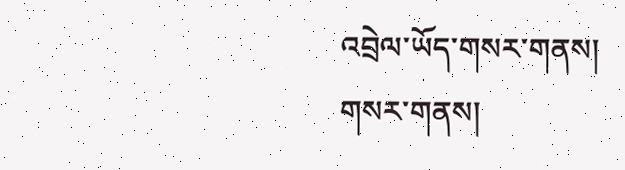འབྲེལ་ཡོད་གསར་གནས།
གསར་གནས།